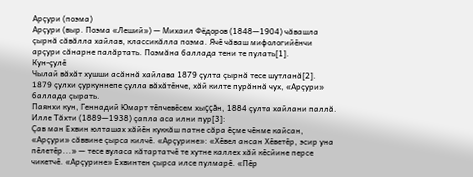Арçури (поэма)
Арçури (выр. Поэма «Леший») — Михаил Фёдоров (1848—1904) чăвашла çырнă сăвăлла хайлав, классикăлла поэма. Ячӗ чăваш мифологийӗнчи арçури сăнарне палăртать. Поэмăна баллада тени те пулать[1].
Кун-ҫулӗ
Чылай вăхăт хушши асăннă хайлава 1879 çулта çырнă тесе шутланă[2].
1879 çулхи çуркуннепе çулла вăхăтӗнче, хăй килте пурăннă чух, «Арçури» баллада çырать.
Паянхи кун, Геннадий Юмарт тӗпчевӗсем хыççăн, 1884 çулта хайлани паллă.
Илле Тăхти (1889—1938) çапла аса илни пур[3]:
Çав ман Ехвин юлташах хăйӗн куккăш патне сăра ӗçме чӗнме кайсан, «Арçури» сăввине çырса килчӗ. «Арçурине»: «Хӗвел ансан Хӗветӗр, эсир уна пӗлетӗр...» — тесе вуласа кăтартатчӗ те хутне каллех хăй кӗсйине персе чикетчӗ. «Арçурине» Ехвинтен çырса илсе пулмарӗ. «Пӗр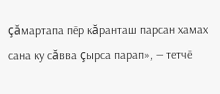çăмартапа пӗр кăранташ парсан хамах сана ку сăвва çырса парап», — тетчӗ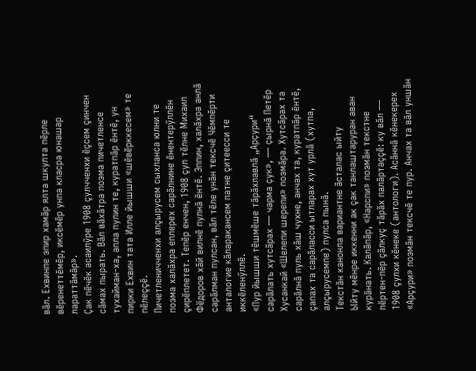вăл. Ехвинпе эпир хамăр ялта шкулта пӗрле вӗренеттӗмӗр, иксӗмӗр унпа класра юнашар лараттăмăр».
Ҫак пӗчӗк асаилӳре 1908 çулчченхи ӗçсем çинчен сăмах пырать. Вăл вăхăтра поэма пичетленсе тухайман-ха, апла пулин те, куратпăр ӗнтӗ, ун пирки Ехвин тата Илле йышши «шӗвӗрккесем» те пӗлеççӗ.
Пичетленичченхи алçырусем сыхланса юлни те поэма халăхра еплерех сарăлнине ӗнентерӳллӗн çирӗплетет. Тепӗр енчен, 1908 çул тӗлне Михаил Фёдоров хăй вилнӗ пулнă ӗнтӗ. Эппин, халăхра анлă сарăлман пулсан, вăл тӗле унăн тексчӗ Чӗмпӗрти анталогие кăларакансем патне çитеесси те иккӗленӳллӗ.
«Пур йышши тӗшмӗше тӑрӑхлавлӑ „Арҫури“ сарӑлать хутсӑрах — чарма ҫук», — ҫырнӑ Петӗр Хусанкай «Шелепи шерепи» поэмӑра. Хутсăрах та сарăлнă пуль хăш чухне, анчах та, куратпăр ӗнтӗ, çапах та сарăласси ытларах хут урлă (хутпа, алçырусемпе) пулса пынă.
Текстăн канонла вариантне ăсталас ыйту
Ыйту мӗнре иккенни ак çак танлаштаруран аван курăнать. Калăпăр, «Нарспи» поэмăн текстне пӗртен-пӗр çăлкуç тăрăх палăртаççӗ: ку вăл — 1908 çулхи кӗнеке (антологи). Асăннă кӗнекерех «Арçури» поэмăн тексчӗ те пур. Анчах та вăл уншăн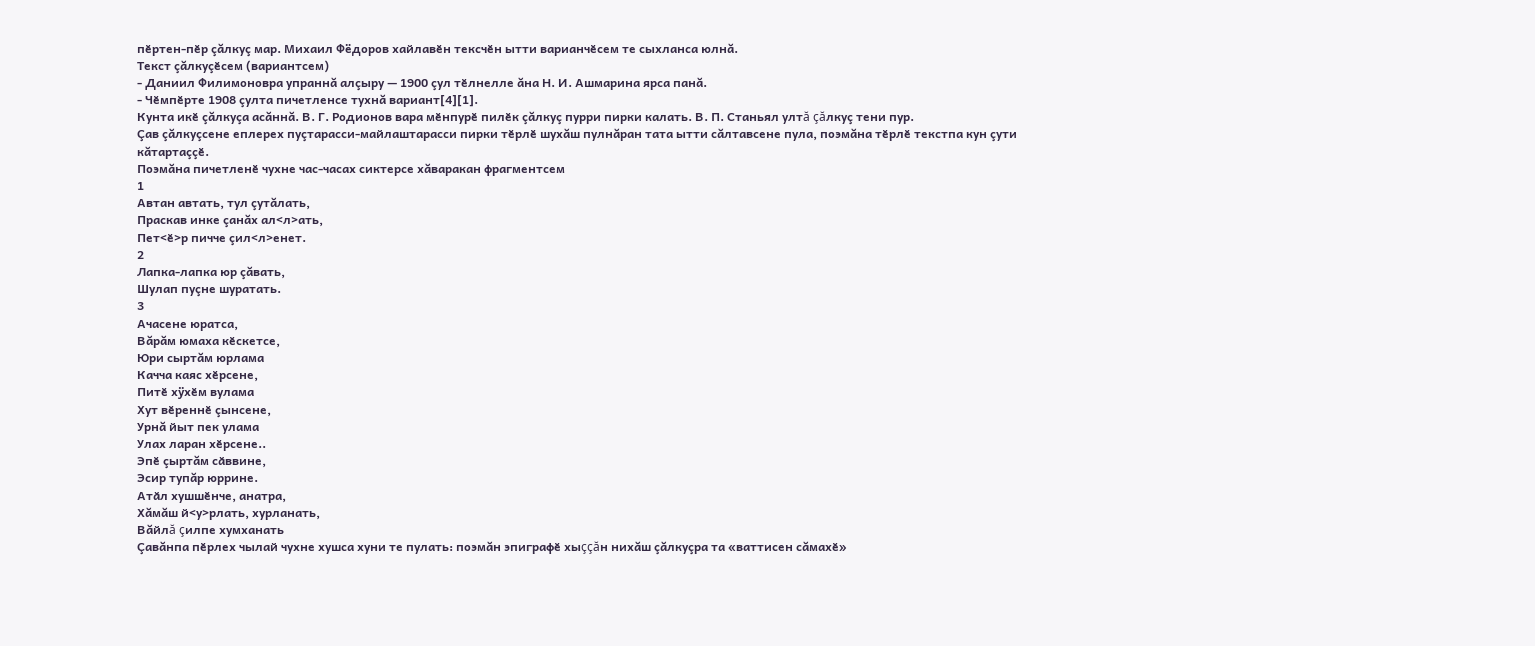пӗртен-пӗр çăлкуç мар. Михаил Фёдоров хайлавӗн тексчӗн ытти варианчӗсем те сыхланса юлнă.
Текст çăлкуçӗсем (вариантсем)
- Даниил Филимоновра упраннă алçыру — 1900 çул тӗлнелле ăна Н. И. Ашмарина ярса панă.
- Чӗмпӗрте 1908 çулта пичетленсе тухнă вариант[4][1].
Кунта икӗ çăлкуçа асăннă. В. Г. Родионов вара мӗнпурӗ пилӗк çăлкуç пурри пирки калать. В. П. Станьял ултă çăлкуç тени пур.
Çав çăлкуçсене еплерех пуçтарасси-майлаштарасси пирки тӗрлӗ шухăш пулнăран тата ытти сăлтавсене пула, поэмăна тӗрлӗ текстпа кун çути кăтартаççӗ.
Поэмăна пичетленӗ чухне час-часах сиктерсе хăваракан фрагментсем
1
Автан автать, тул çутăлать,
Праскав инке çанăх ал<л>ать,
Пет<ӗ>р пичче çил<л>енет.
2
Лапка-лапка юр çăвать,
Шулап пуçне шуратать.
3
Ачасене юратса,
Вăрăм юмаха кӗскетсе,
Юри сыртăм юрлама
Качча каяс хӗрсене,
Питӗ хÿхӗм вулама
Хут вӗреннӗ çынсене,
Урнă йыт пек улама
Улах ларан хӗрсене..
Эпӗ çыртăм сӑввине,
Эсир тупăр юррине.
Атӑл хушшӗнче, анатра,
Хăмăш й<у>рлать, хурланать,
Вăйлă çилпе хумханать
Çавăнпа пӗрлех чылай чухне хушса хуни те пулать: поэмăн эпиграфӗ хыççăн нихăш çăлкуçра та «ваттисен сăмахӗ»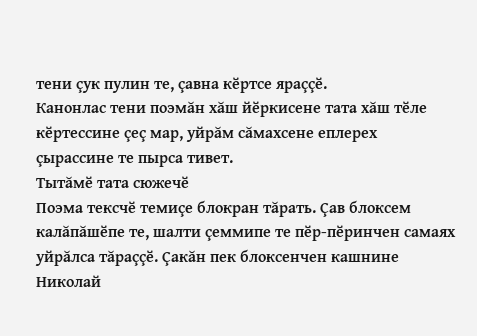тени çук пулин те, çавна кӗртсе яраççӗ.
Канонлас тени поэмăн хăш йӗркисене тата хăш тӗле кӗртессине çеç мар, уйрăм сăмахсене еплерех çырассине те пырса тивет.
Тытăмӗ тата сюжечӗ
Поэма тексчӗ темиçе блокран тăрать. Çав блоксем калăпăшӗпе те, шалти çеммипе те пӗр-пӗринчен самаях уйрăлса тăраççӗ. Çакăн пек блоксенчен кашнине Николай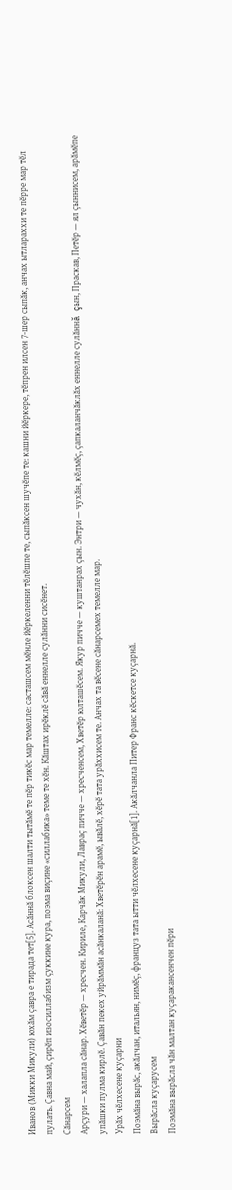Иванов (Микки Микули) юхăм çавра е тирада тет[5]. Асăннă блоксен шалти тытăмӗ те пӗр тикӗс мар темелле: састашсем мӗнле йӗркеленни тӗлӗшпе те, сыпăксен шучӗпе те: кашни йӗркере, тӗпрен илсен 7-шер сыпăк, анчах ытлараххи те пӗрре мар тӗл пулать. Çавна май, çирӗп изосиллабизм çуккине кура, поэма виçине «силлабика» теме те хӗн. Кăштах ирӗклӗ сăвă еннелле сулăнни сисӗнет.
Сăнарсем
Арçури — халапла сăнар. Хӗветӗр — хресчен. Кириле, Карчăк Микули, Лавраç пичче — хресченсем, Хветӗр юлташӗсем. Якур пичче — куштанрах çын. Энтри — чухăн, кӗлмӗç, çапкаланчăклăх еннелле сулăннă çын, Праскав, Петӗр — ял çыннисем, арăмӗпе упăшки пулма кирлӗ. Çавăн пекех уйрăммăн асăнкаланă: Хветӗрӗн арамӗ, ывăлӗ, хӗрӗ тата урăххисем те. Анчах та вӗсене сăнарсемех темелле мар.
Урăх чӗлхесене куçарни
Поэмӑна вырӑс, акăлчан, итальян, нимӗç, француз тата ытти чӗлхесене куçарнă[1]. Акăлчанла Питер Франс кӗскетсе куçарнă.
Вырăсла куçарусем
Поэмăна вырăсла чăн малтан куçаракансенчен пӗри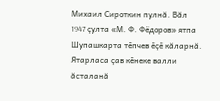Михаил Сироткин пулнă. Вăл 1947 çулта «М. Ф. Фёдоров» ятпа Шупашкарта тӗпчев ӗçӗ кăларнă. Ятарласа çав кӗнеке валли ăсталанă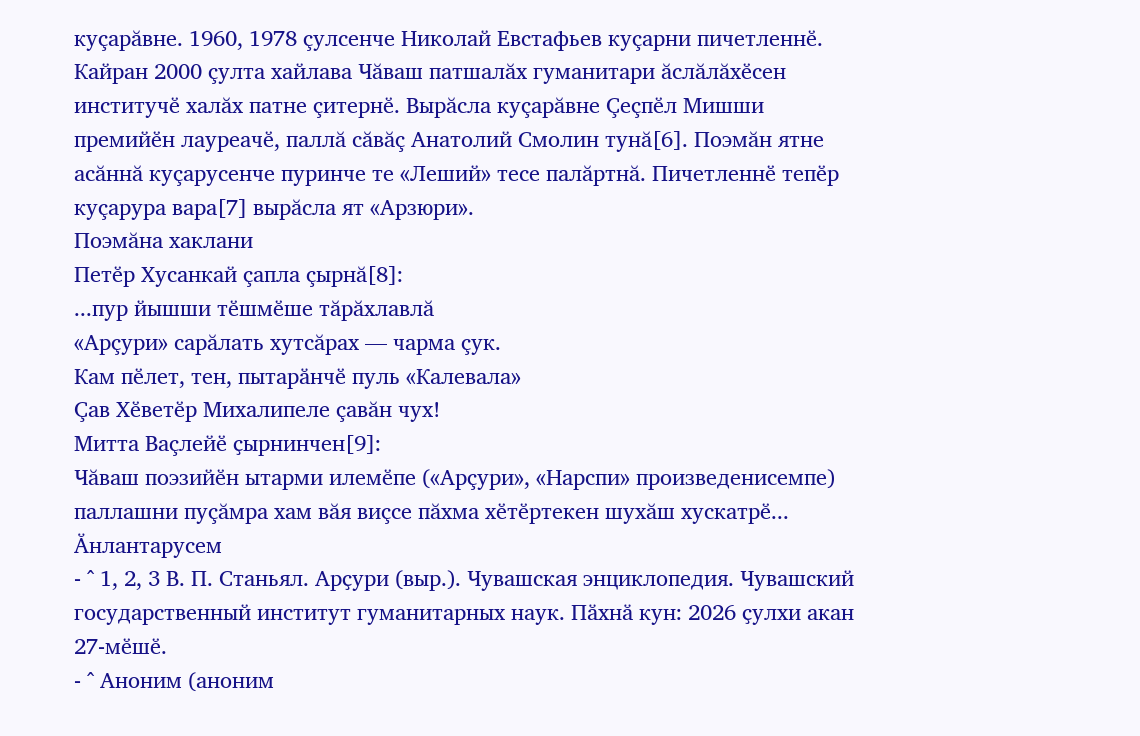куçарăвне. 1960, 1978 çулсенче Николай Евстафьев куçарни пичетленнӗ. Кайран 2000 çулта хайлава Чăваш патшалăх гуманитари ăслăлăхӗсен институчӗ халăх патне çитернӗ. Вырăсла куçарăвне Çеçпӗл Мишши премийӗн лауреачӗ, паллă сăвăç Анатолий Смолин тунă[6]. Поэмăн ятне асăннă куçарусенче пуринче те «Леший» тесе палăртнă. Пичетленнӗ тепӗр куçарура вара[7] вырăсла ят «Арзюри».
Поэмăна хаклани
Петӗр Хусанкай çапла çырнă[8]:
...пур йышши тӗшмӗше тăрăхлавлă
«Арçури» сарăлать хутсăрах — чарма çук.
Кам пӗлет, тен, пытарӑнчӗ пуль «Калевала»
Çав Хӗветӗр Михалипеле çавăн чух!
Митта Ваçлейӗ ҫырнинчен[9]:
Чăваш поэзийӗн ытарми илемӗпе («Арçури», «Нарспи» произведенисемпе) паллашни пуçăмра хам вăя виçсе пăхма хӗтӗртекен шухăш хускатрӗ...
Ӑнлантарусем
- ^ 1, 2, 3 В. П. Станьял. Арҫури (выр.). Чувашская энциклопедия. Чувашский государственный институт гуманитарных наук. Пӑхнӑ кун: 2026 ҫулхи акан 27-мӗшӗ.
- ^ Аноним (аноним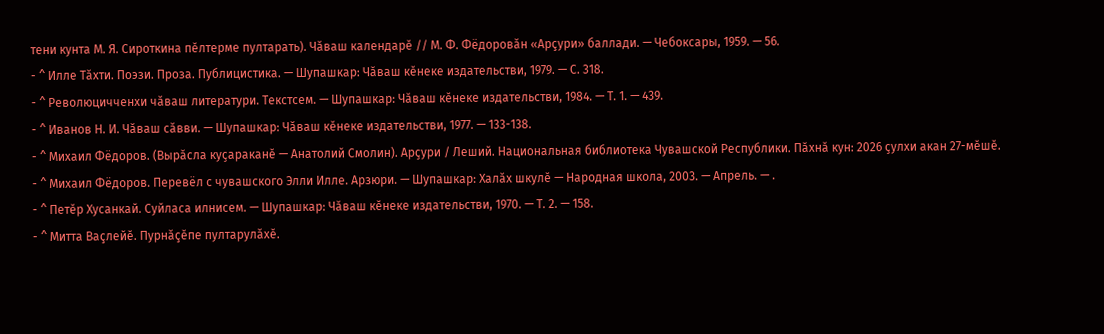тени кунта М. Я. Сироткина пӗлтерме пултарать). Чăваш календарӗ // М. Ф. Фёдоровăн «Арçури» баллади. — Чебоксары, 1959. — 56.
- ^ Илле Тăхти. Поэзи. Проза. Публицистика. — Шупашкар: Чӑваш кӗнеке издательстви, 1979. — С. 318.
- ^ Революцичченхи чăваш литератури. Текстсем. — Шупашкар: Чӑваш кӗнеке издательстви, 1984. — Т. 1. — 439.
- ^ Иванов Н. И. Чăваш сăвви. — Шупашкар: Чăваш кӗнеке издательстви, 1977. — 133-138.
- ^ Михаил Фёдоров. (Вырӑсла куҫараканӗ — Анатолий Смолин). Арҫури / Леший. Национальная библиотека Чувашской Республики. Пӑхнӑ кун: 2026 ҫулхи акан 27-мӗшӗ.
- ^ Михаил Фёдоров. Перевёл с чувашского Элли Илле. Арзюри. — Шупашкар: Халăх шкулӗ — Народная школа, 2003. — Апрель. — .
- ^ Петӗр Хусанкай. Суйласа илнисем. — Шупашкар: Чӑваш кӗнеке издательстви, 1970. — Т. 2. — 158.
- ^ Митта Ваçлейӗ. Пурнăçӗпе пултарулăхӗ.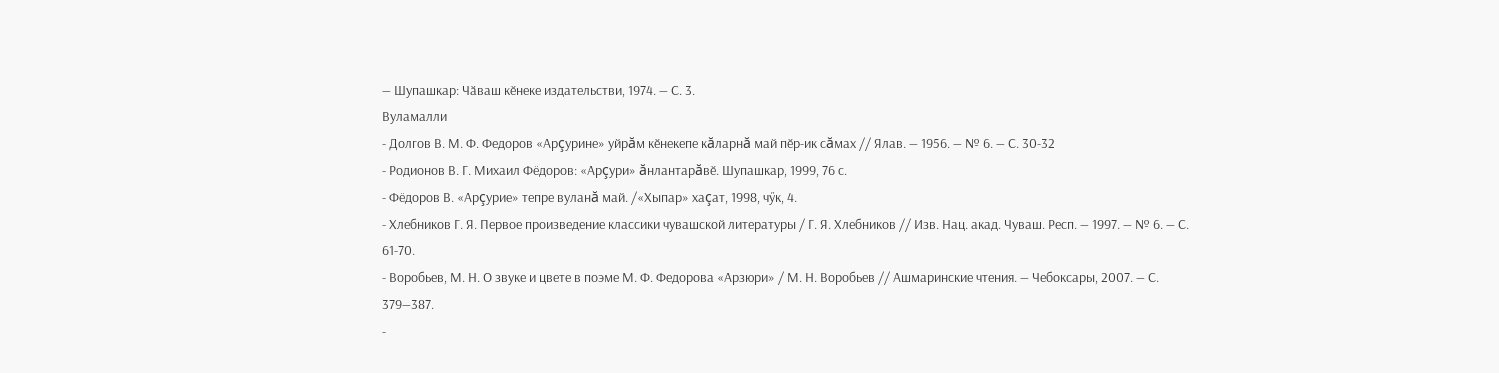— Шупашкар: Чӑваш кӗнеке издательстви, 1974. — С. 3.
Вуламалли
- Долгов В. М. Ф. Федоров «Арçурине» уйрăм кӗнекепе кăларнă май пӗр-ик сăмах // Ялав. — 1956. — № 6. — С. 30-32
- Родионов В. Г. Михаил Фёдоров: «Арçури» ăнлантарăвӗ. Шупашкар, 1999, 76 с.
- Фёдоров В. «Арçурие» тепре вуланă май. /«Хыпар» хаçат, 1998, чӳк, 4.
- Хлебников Г. Я. Первое произведение классики чувашской литературы / Г. Я. Хлебников // Изв. Нац. акад. Чуваш. Респ. — 1997. — № 6. — С. 61-70.
- Воробьев, М. Н. О звуке и цвете в поэме М. Ф. Федорова «Арзюри» / М. Н. Воробьев // Ашмаринские чтения. — Чебоксары, 2007. — С. 379—387.
-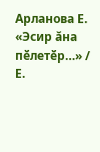Арланова Е. «Эсир ăна пӗлетӗр…» / Е.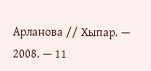Арланова // Хыпар. — 2008. — 11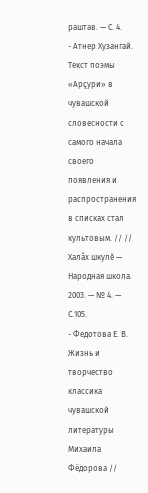раштав. — С. 4.
- Атнер Хузангай. Текст поэмы «Арçури» в чувашской словесности с самого начала своего появления и распространения в списках стал культовым. // // Халăх шкулӗ — Народная школа. 2003. — № 4. — С.105.
- Федотова Е. В. Жизнь и творчество классика чувашской литературы Михаила Фёдорова //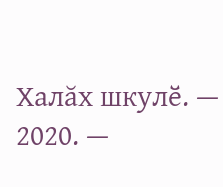Халăх шкулӗ. — 2020. —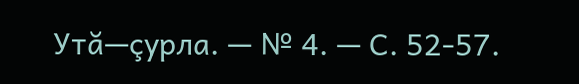Утă—çурла. — № 4. — С. 52-57.